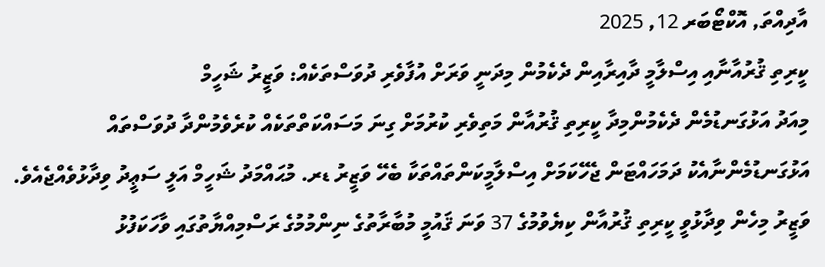އާދިއްތަ, އޮކްޓޯބަރ 12, 2025
ކީރިތި ޤުރުއާނާއި އިސްލާމީ ދާއިރާއިން ދެކެމުން މިދަނީ ވަރަށް އުފާވެރި ދުވަސްތަކެއް: ވަޒީރު ޝަހީމް
މިއަދު އަޅުގަނޑުމެން ދެކެމުންމިދާ ކީރިތި ޤުރުއާން މަތިވެރި ކުރުމަށް ގިނަ މަސައްކަތްތަކެއް ކުރެވެމުންދާ ދުވަސްތައް އަޅުގަނޑުމެންނާއެކު ދަމަހައްޓަން ޖެހޭކަމަށް އިސްލާމީކަންތައްތަކާ ބެހޭ ވަޒީރު ޑރ. މުޙައްމަދު ޝަހީމް އަލީ ސަޢީދު ވިދާޅުވެއްޖެއެވެ.
ވަޒީރު މިހެން ވިދާޅުވީ ކީރިތި ޤުރުއާން ކިޔެވުމުގެ 37 ވަނަ ޤައުމީ މުބާރާތުގެ ނިންމުމުގެ ރަސްމިއްޔާތުގައި ވާހަކަފުޅު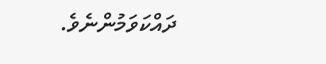ދައްކަވަމުންނެވެ.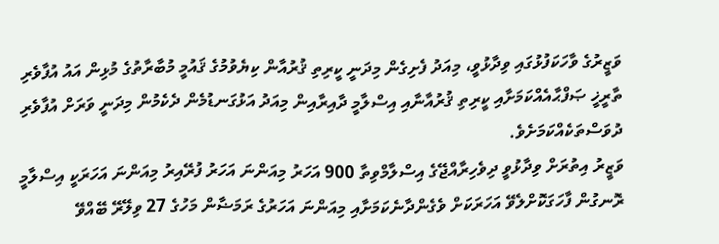ވަޒީރުގެ ވާހަކަފުޅުގައި ވިދާޅުވީ، މިއަދު ފެށިގެން މިދަނީ ކީރިތި ޤުރުއާން ކިޔެވުމުގެ ޤައުމީ މުބާރާތުގެ މުޅިން އައު އުފާވެރި ތާރީޚީ ޞަފްޙާއެއްކަމަށާއި ކީރިތި ޤުރުއާނާއި އިސްލާމީ ދާއިރާއިން މިއަދު އަޅުގަނޑުމެން ދެކެމުން މިދަނީ ވަރަށް އުފާވެރި ދުވަސްތަކެއްކަމަށެވެ.
ވަޒީރު އިތުރަށް ވިދާޅުވީ ދިވެހިރާއްޖޭގެ އިސްލާމްވިތާ 900 އަހަރު މިއަންނަ އަހަރު ފުރޭއިރު މިއަންނަ އަހަރަކީ އިސްލާމީ ރޮނގުން ފާހަގަކޮށްލެވޭ އަހަރަކަށް ވެގެންދާނެކަމަށާއި މިއަންނަ އަހަރުގެ ރަމަޟާން މަހުގެ 27 ވިލޭރޭ ބޭއްވޭ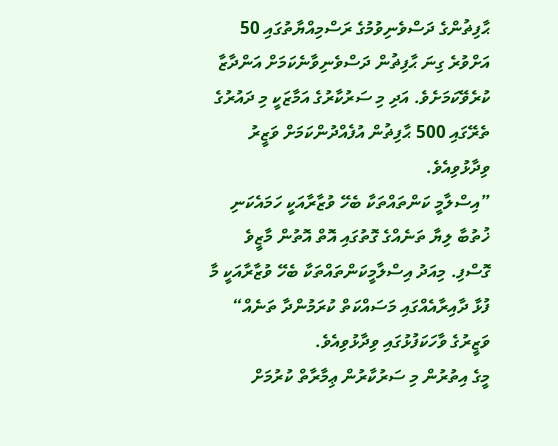ޙާފިޡުންގެ ދަސްވެނިވުމުގެ ރަސްމިއްޔާތުގައި 50 އަށްވުރެ ގިނަ ޙާފިޡުން ދަސްވެނިވާނެކަމަށް އަންދާޒާ ކުރެވޭކަމަށެވެ. އަދި މި ސަރުކާރުގެ އަމާޒަކީ މި ދައުރުގެ ތެރޭގައި 500 ޙާފިޡުން އުފެއްދުންކަމަށް ވަޒީރު ވިދާޅުވިއެވެ.
”އިސްލާމީ ކަންތައްތަކާ ބެހޭ ވުޒާރާއަކީ ހަމައެކަނި ޚުތުބާ ލިޔާ ތަނެއްގެ ގޮތުގައި އޮތް އޮތުން މާޒީވެ ގޮސްފި. މިއަދު އިސްލާމީކަންތައްތަކާ ބެހޭ ވުޒާރާއަކީ މާ ފުޅާ ދާއިރާއެއްގައި މަސައްކަތް ކުރަމުންދާ ތަނެއް“ ވަޒީރުގެ ވާހަކަފުޅުގައި ވިދާޅުވިއެވެ.
މީގެ އިތުރުން މި ސަރުކާރުން ޢިމާރާތް ކުރުމަށް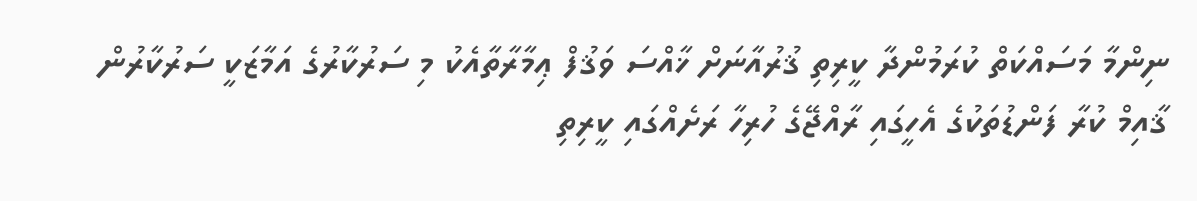ނިންމާ މަސައްކަތް ކުރަމުންދާ ކީރިތި ޤުރުއާނަށް ޚާއްސަ ވަޤުފް ޢިމާރާތާއެކު މި ސަރުކާރުގެ އަމާޒަކީ ސަރުކާރުން ޤާއިމް ކުރާ ފަންޑުތަކުގެ އެހީގައި ރާއްޖޭގެ ހުރިހާ ރަށެއްގައި ކީރިތި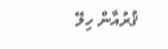ޤުރުއާން ހިލޭ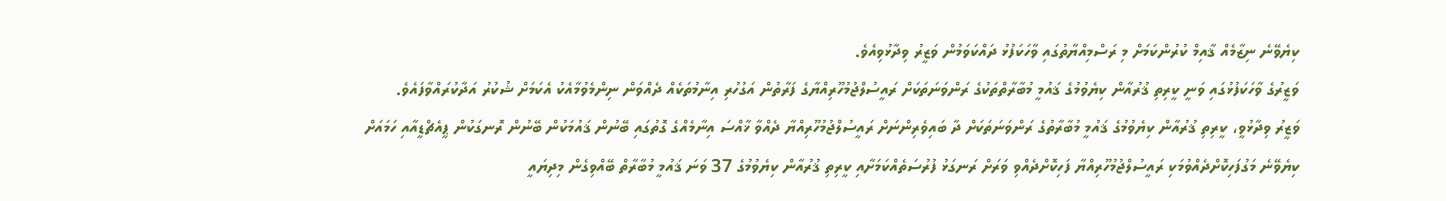ކިޔެވޭނެ ނިޒާމެއް ޤާއިމް ކުރުންކަމަށް މި ރަސްމިއްޔާތުގައި ވާހަކަފުޅު ދައްކަވަމުން ވަޒީރު ވިދާޅުވިއެވެ.
ވަޒީރުގެ ވާހަކަފުޅުގައި ވަނީ ކީރިތި ޤުރުއާން ކިޔެވުމުގެ ޤައުމީ މުބާރާތްތަކުގެ ރަންވަނަތަކަށް ރައީސުލްޖުމުހޫރިއްޔާގެ ފަރާތުން އަގުހުރި އިނާމުތަކެއް ދެއްވަން ނިންމެވުމާއެކު އެކަމަށް ޝުކުރު އަދާކުރައްވާފައެވެ.
ވަޒީރު ވިދާޅުވީ، ކީރިތި ޤުރުއާން ކިޔެވުމުގެ ޤައުމީ މުބާރާތުގެ ރަންވަނަތަކަށް ދާ ބައިވެރިންނަށް ރައީސުލްޖުމުހޫރިއްޔާ ދެއްވާ ޚާއްސަ އިނާމެއްގެ ގޮތުގައި ބޭނުން ޤައުމަކުން ބޭނުން ރޮނގަކުން ޕީއެޗްޑީއާއި ހަމައަށް ކިޔެވޭނެ މަގުފަހިކޮށްދެއްވުމަކި ރައީސުލްޖުމުހޫރިއްޔާ ފަހިކޮށްދެއްވި ވަރަށް ރަނގަޅު ފުރުސަތެއްކަމަށާއި ކީރިތި ޤުރުއާން ކިޔެވުމުގެ 37 ވަނަ ޤައުމީ މުބާރާތް ބޭއްވިގެން މިދިޔައީ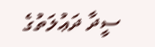ސީދާ ދަޢުލަތުގެ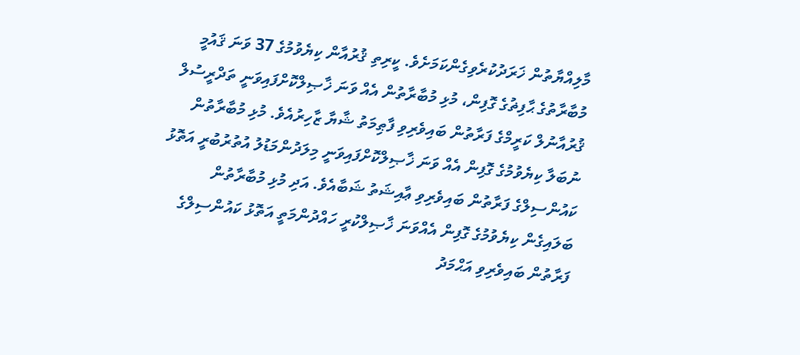މާލިއްޔާތުން ޚަރަދުކުރެވިގެންކަމަށެވެ. ކީރިތި ޤުރުއާން ކިޔެވުމުގެ 37 ވަނަ ޤައުމީ މުބާރާތުގެ ޙާފިޡުގެ ގޮފިން، މުޅި މުބާރާތުން އެއް ވަނަ ޚާޞިލްކޮށްފައިވަނީ ތަދްރީސުލް ޤުރުއާނުލް ކަރީމްގެ ފަރާތުން ބައިވެރިވި ފާޠިމަތު ޝާޔާ ޒާހިރުއެވެ. މުޅި މުބާރާތުން ނުބަލާ ކިޔެވުމުގެ ގޮފިން އެއް ވަނަ ޚާޞިލްކޮށްފައިވަނީ މިލަދުންމަޑުލު އުތުރުބުރީ އަތޮޅު ކައުންސިލްގެ ފަރާތުން ބައިވެރިވި ޢާއިޝަތު ޝަބާއެވެ. އަދި މުޅި މުބާރާތުން ބަލައިގެން ކިޔެވުމުގެ ގޮފިން އެއްވަނަ ޚާޞިލްކުރީ ހައްދުންމަތީ އަތޮޅު ކައުންސިލްގެ ފަރާތުން ބައިވެރިވި އަޙްމަދު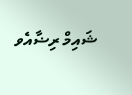ޝައިމް ރިޟާއެވ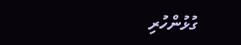ގުޅުންހުރި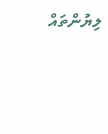ލިޔުންތައް